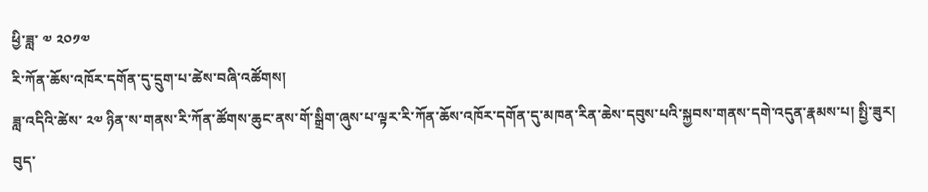ཕྱི་ཟླ་ ༧ ༢༠༡༧
རི་ཀོན་ཆོས་འཁོར་དགོན་དུ་དྲུག་པ་ཚེས་བཞི་འཚོགས།
ཟླ་འདིའི་ཚེས་ ༢༧ ཉིན་ས་གནས་རི་ཀོན་ཚོགས་ཆུང་ནས་གོ་སྒྲིག་ཞུས་པ་ལྟར་རི་ཀོན་ཆོས་འཁོར་དགོན་དུ་མཁན་རིན་ཆེས་དབུས་པའི་སྐྱབས་གནས་དགེ་འདུན་རྣམས་པ། སྤྱི་ཟུར། བུད་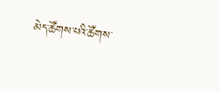མེད་ཚོགས་པའི་ཚོགས་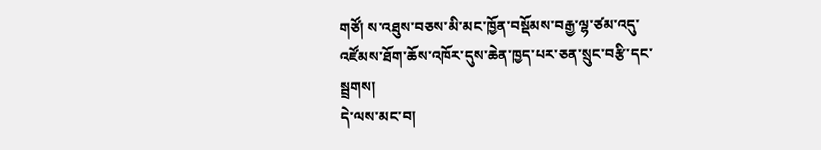གཙོ། ས་འཐུས་བཅས་མི་མང་ཁྱོན་བསྡོམས་བརྒྱ་ལྷ་ཙམ་འདུ་འཛོམས་ཐོག་ཆོས་འཁོར་དུས་ཆེན་ཁྱད་པར་ཅན་སྲུང་བརྩི་དང་སྦྲགས།
དེ་ལས་མང་བ།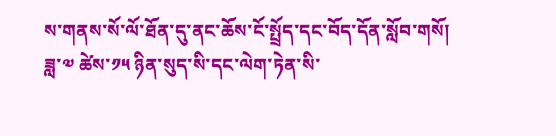ས་གནས་སོ་ལོ་ཐོན་དུ་ནང་ཆོས་ངོ་སྤྲོད་དང་བོད་དོན་སློབ་གསོ།
ཟླ་༧ ཚེས་༡༥ ཉིན་སུད་སི་དང་ལེག་ཏེན་སི་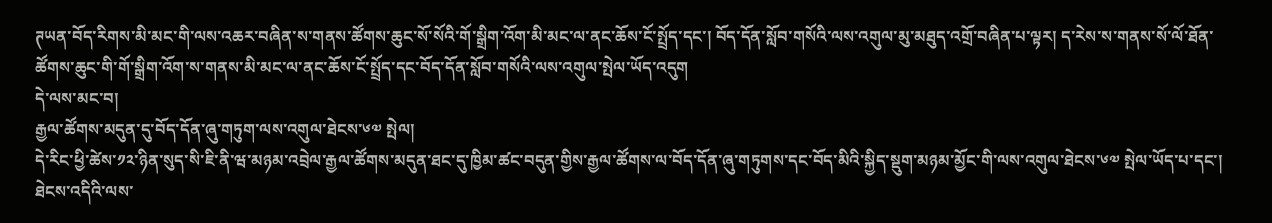ཊཡན་བོད་རིགས་མི་མང་གི་ལས་འཆར་བཞིན་ས་གནས་ཚོགས་ཆུང་སོ་སོའི་གོ་སྒྲིག་འོག་མི་མང་ལ་ནང་ཆོས་ངོ་སྤྲོད་དང་། བོད་དོན་སློབ་གསོའི་ལས་འགུལ་མུ་མཐུད་འགྲོ་བཞིན་པ་ལྟར། ད་རེས་ས་གནས་སོ་ལོ་ཐོན་ཚོགས་ཆུང་གི་གོ་སྒྲིག་འོག་ས་གནས་མི་མང་ལ་ནང་ཆོས་ངོ་སྤྲོད་དང་བོད་དོན་སློབ་གསོའི་ལས་འགུལ་སྤེལ་ཡོད་འདུག
དེ་ལས་མང་བ།
རྒྱལ་ཚོགས་མདུན་དུ་བོད་དོན་ཞུ་གཏུག་ལས་འགུལ་ཐེངས་༦༧ སྤེལ།
དེ་རིང་ཕྱི་ཚེས་༡༢་ཉིན་སུད་སི་ཇི་ནི་ཝ་མཉམ་འབྲེལ་རྒྱལ་ཚོགས་མདུན་ཐང་དུ་ཁྱིམ་ཚང་བདུན་གྱིས་རྒྱལ་ཚོགས་ལ་བོད་དོན་ཞུ་གཏུགས་དང་བོད་མིའི་སྐྱིད་སྡུག་མཉམ་མྱོང་གི་ལས་འགུལ་ཐེངས་༦༧ སྤེལ་ཡོད་པ་དང་། ཐེངས་འདིའི་ལས་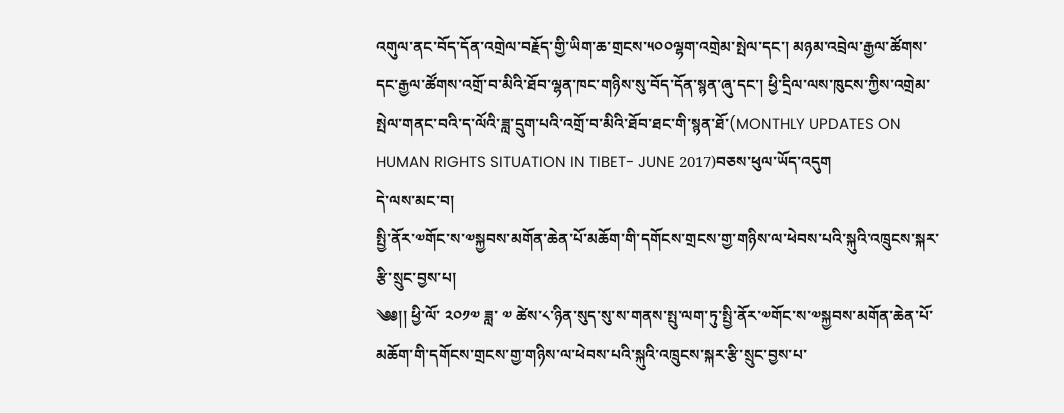འགུལ་ནང་བོད་དོན་འགྲེལ་བརྗོད་གྱི་ཡིག་ཆ་གྲངས་༥༠༠ལྷག་འགྲེམ་སྤེལ་དང་། མཉམ་འབྲེལ་རྒྱལ་ཚོགས་དང་རྒྱལ་ཚོགས་འགྲོ་བ་མིའི་ཐོབ་ལྷན་ཁང་གཉིས་སུ་བོད་དོན་སྙན་ཞུ་དང་། ཕྱི་དྲིལ་ལས་ཁུངས་ཀྱིས་འགྲེམ་སྤེལ་གནང་བའི་ད་ལོའི་ཟླ་དྲུག་པའི་འགྲོ་བ་མིའི་ཐོབ་ཐང་གི་སྙན་ཐོ་(MONTHLY UPDATES ON HUMAN RIGHTS SITUATION IN TIBET- JUNE 2017)བཅས་ཕུལ་ཡོད་འདུག
དེ་ལས་མང་བ།
སྤྱི་ནོར་༧གོང་ས་༧སྐྱབས་མགོན་ཆེན་པོ་མཆོག་གི་དགོངས་གྲངས་གྱ་གཉིས་ལ་ཕེབས་པའི་སྐུའི་འཁྲུངས་སྐར་རྩི་སྲུང་བྱས་པ།
༄༅།། ཕྱི་ལོ་ ༢༠༡༧ ཟླ་ ༧ ཚེས་༨་ཉིན་སུད་སུ་ས་གནས་སྤུ་ལག་ཏུ་སྤྱི་ནོར་༧གོང་ས་༧སྐྱབས་མགོན་ཆེན་པོ་མཆོག་གི་དགོངས་གྲངས་གྱ་གཉིས་ལ་ཕེབས་པའི་སྐུའི་འཁྲུངས་སྐར་རྩི་སྲུང་བྱས་པ་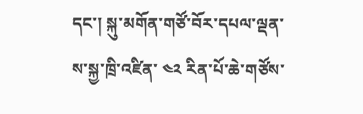དང་། སྐུ་མགོན་གཙོ་བོར་དཔལ་ལྡན་ས་སྐྱ་ཁྲི་འཛིན་ ༤༢ རིན་པོ་ཆེ་གཙོས་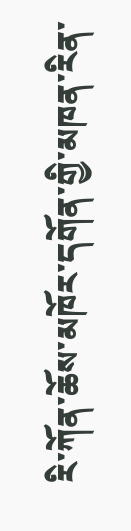རི་ཀོན་ཆོས་མཁོར་དགོན་གྱི་མཁན་རིན་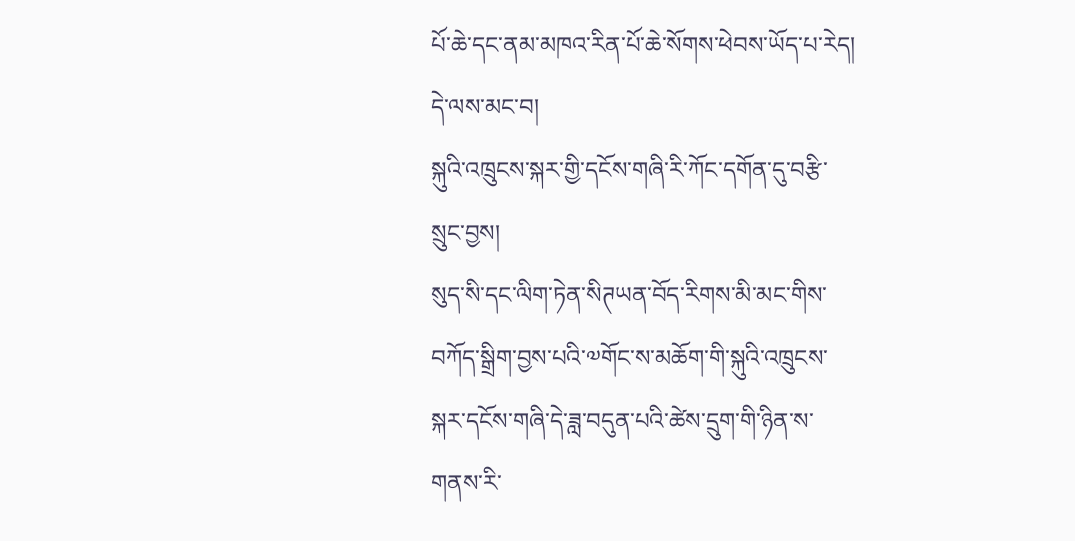པོ་ཆེ་དང་ནམ་མཁའ་རིན་པོ་ཆེ་སོགས་ཕེབས་ཡོད་པ་རེད།
དེ་ལས་མང་བ།
སྐུའི་འཁྲུངས་སྐར་གྱི་དངོས་གཞི་རི་ཀོང་དགོན་དུ་བརྩི་སྲུང་བྱས།
སུད་སི་དང་ལིག་ཏེན་སིཊཡན་བོད་རིགས་མི་མང་གིས་བཀོད་སྒྲིག་བྱས་པའི་༧གོང་ས་མཆོག་གི་སྐུའི་འཁྲུངས་སྐར་དངོས་གཞི་དེ་ཟླ་བདུན་པའི་ཚེས་དྲུག་གི་ཉིན་ས་གནས་རི་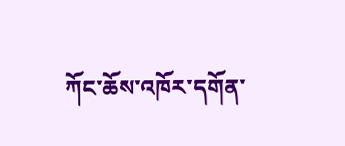ཀོང་ཆོས་འཁོར་དགོན་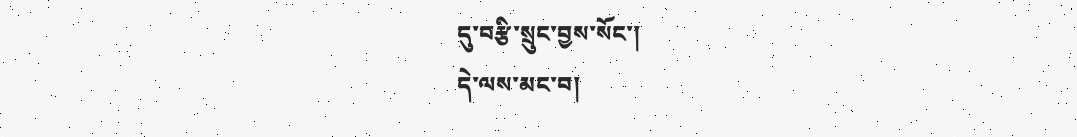དུ་བརྩི་སྲུང་བྱས་སོང་།
དེ་ལས་མང་བ།